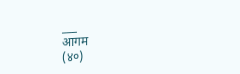___
आगम
(४०)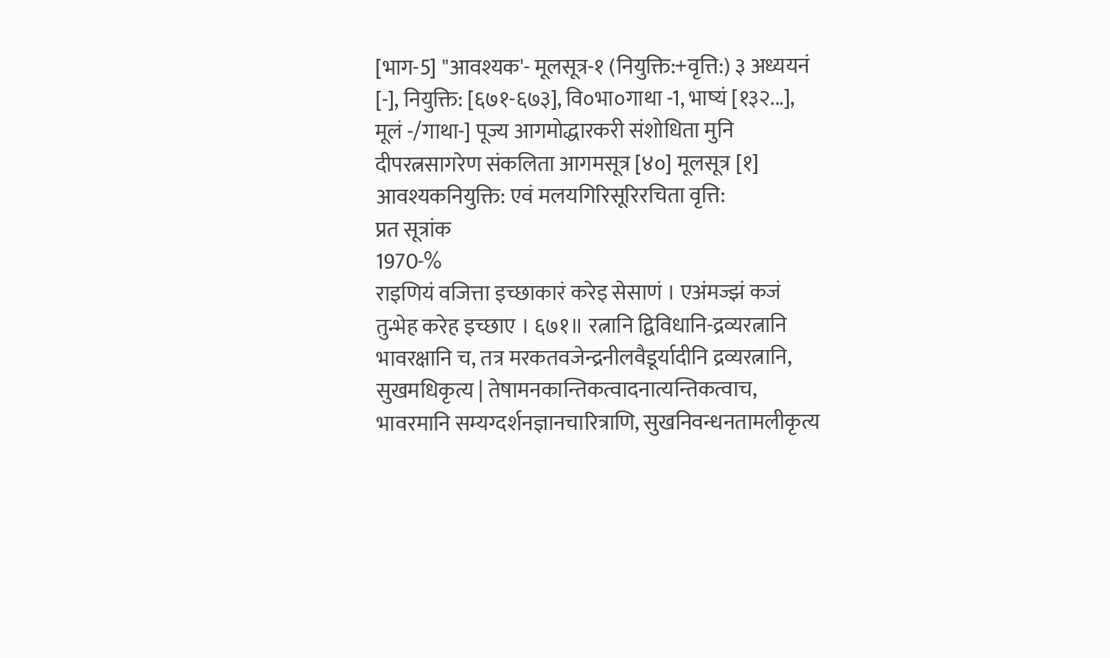[भाग-5] "आवश्यक'- मूलसूत्र-१ (नियुक्ति:+वृत्ति:) ३ अध्ययनं [-], नियुक्ति: [६७१-६७३], वि०भा०गाथा -1, भाष्यं [१३२...], मूलं -/गाथा-] पूज्य आगमोद्धारकरी संशोधिता मुनि दीपरत्नसागरेण संकलिता आगमसूत्र [४०] मूलसूत्र [१] आवश्यकनियुक्ति: एवं मलयगिरिसूरिरचिता वृत्ति:
प्रत सूत्रांक
1970-%
राइणियं वजित्ता इच्छाकारं करेइ सेसाणं । एअंमज्झं कजं तुन्भेह करेह इच्छाए । ६७१॥ रत्नानि द्विविधानि-द्रव्यरत्नानि भावरक्षानि च, तत्र मरकतवजेन्द्रनीलवैडूर्यादीनि द्रव्यरत्नानि, सुखमधिकृत्य | तेषामनकान्तिकत्वादनात्यन्तिकत्वाच, भावरमानि सम्यग्दर्शनज्ञानचारित्राणि, सुखनिवन्धनतामलीकृत्य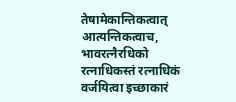तेषामेकान्तिकत्वात् आत्यन्तिकत्वाच, भावरत्नैरधिको रत्नाधिकस्तं रत्नाधिकं वर्जयित्वा इच्छाकारं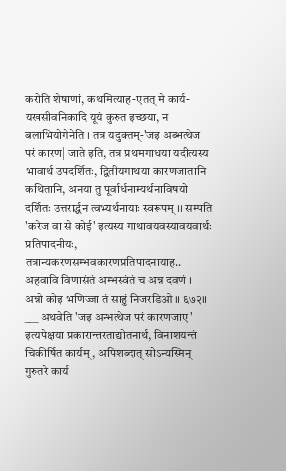करोति शेषाणां, कथमित्याह-एतत् मे कार्य-यखसीवनिकादि यूयं कुरुत इच्छया, न बलाभियोगेनेति । तत्र यदुक्तम्-'जइ अब्भत्थेज परं कारण| जाते इति, तत्र प्रथमगाधया यदीत्यस्य भावार्थ उपदर्शितः, द्वितीयगाथया कारणजातानि कथितानि, अनया तु पूर्वार्धनाम्यर्थनाविषयो दर्शितः उत्तरार्द्धन त्वभ्यर्थनायाः स्वरूपम् ।। सम्पति 'करेज वा से कोई' इत्यस्य गाथावयवस्यावयवार्थः प्रतिपादनीयः, तत्रान्यकरणसम्भवकारणप्रतिपादनायाह.. अहवावि विणासंतं अम्भस्वंतं च अन्न दवणं । अन्नो कोइ भणिज्जा तं साहुं निजरडिओ ॥ ६७२॥ ___ अथवेति 'जइ अन्भत्थेज परं कारणजाए' इत्यपेक्षया प्रकारान्तरताद्योतनार्थ, विनाशयन्तं चिकीर्षित कार्यम् , अपिशब्दात् सोऽन्यस्मिन् गुरुतरे कार्य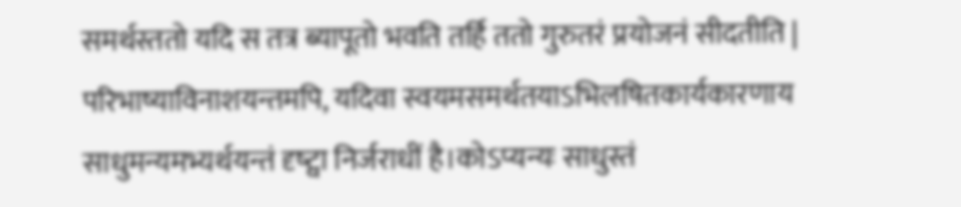समर्थस्ततो यदि स तत्र ब्यापूतो भवति तर्हि ततो गुरुतरं प्रयोजनं सीदतीति | परिभाष्याविनाशयन्तमपि, यदिवा स्वयमसमर्थतयाऽभिलषितकार्यकारणाय साधुमन्यमभ्यर्थयन्तं दृष्ट्वा निर्जराधीं है।कोऽप्यन्यः साधुस्तं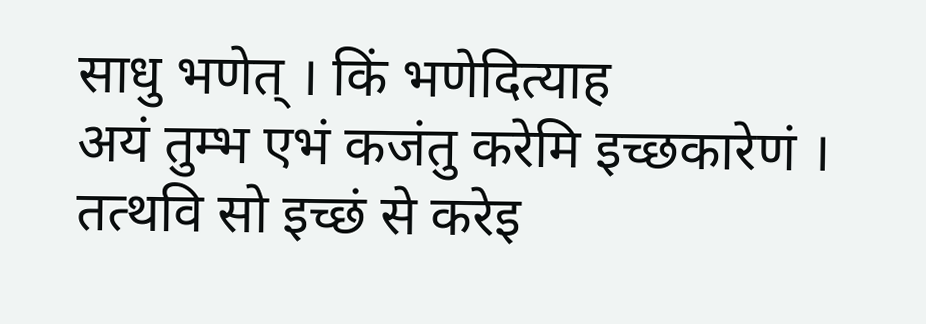साधु भणेत् । किं भणेदित्याह
अयं तुम्भ एभं कजंतु करेमि इच्छकारेणं । तत्थवि सो इच्छं से करेइ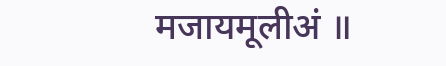मजायमूलीअं ॥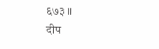६७३ ॥
दीप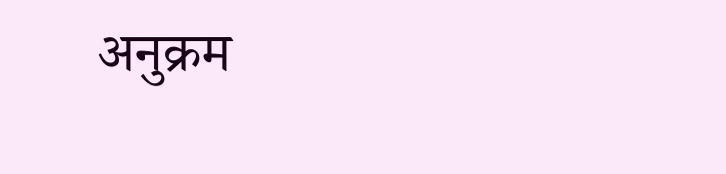अनुक्रम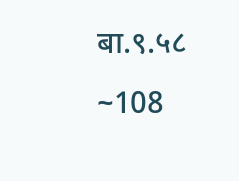बा.९.५८
~108